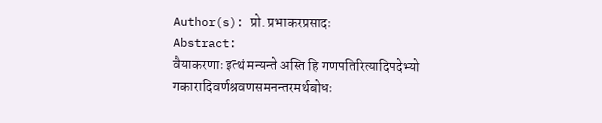Author(s): प्रो. प्रभाकरप्रसादः
Abstract:
वैयाकरणाः इत्थं मन्यन्ते अस्ति हि गणपतिरित्यादिपदेभ्यो गकारादिवर्णश्रवणसमनन्तरमर्थबोधः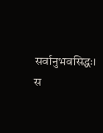सर्वानुभवसिद्धः। स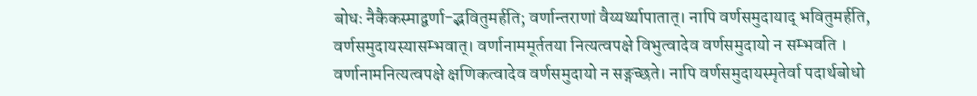बोधः नैकैकस्माद्वर्णा-द्भवितुमर्हति; वर्णान्तराणां वैय्यर्थ्यापातात्। नापि वर्णसमुदायाद् भवितुमर्हति, वर्णसमुदायस्यासम्भवात्। वर्णानाममूर्ततया नित्यत्वपक्षे विभुत्वादेव वर्णसमुदायो न सम्भवति । वर्णानामनित्यत्वपक्षे क्षणिकत्वादेव वर्णसमुदायो न सङ्गच्छते। नापि वर्णसमुदायस्मृतेर्वा पदार्थबोधो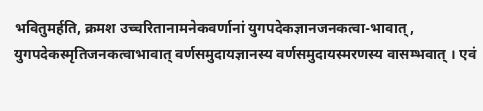भवितुमर्हति, क्रमश उच्चरितानामनेकवर्णानां युगपदेकज्ञानजनकत्वा-भावात्, युगपदेकस्मृतिजनकत्वाभावात् वर्णसमुदायज्ञानस्य वर्णसमुदायस्मरणस्य वासम्भवात् । एवं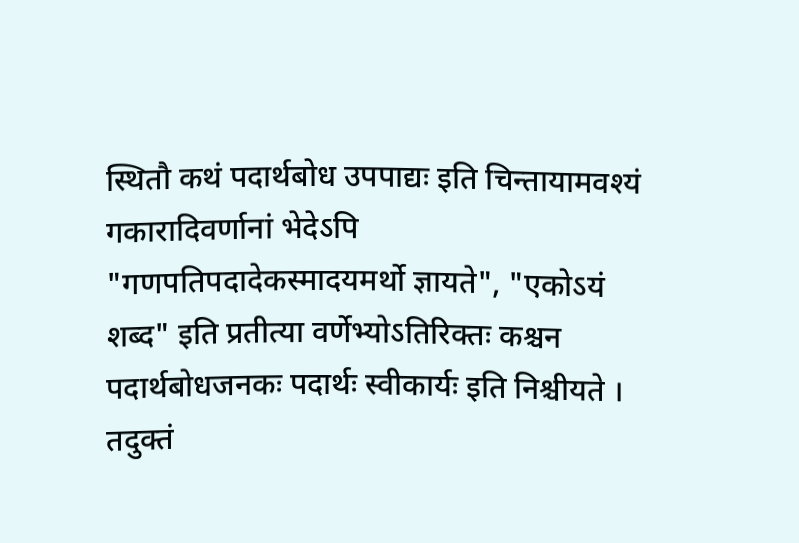स्थितौ कथं पदार्थबोध उपपाद्यः इति चिन्तायामवश्यं गकारादिवर्णानां भेदेऽपि "गणपतिपदादेकस्मादयमर्थो ज्ञायते", "एकोऽयं शब्द" इति प्रतीत्या वर्णेभ्योऽतिरिक्तः कश्चन पदार्थबोधजनकः पदार्थः स्वीकार्यः इति निश्चीयते । तदुक्तं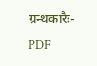ग्रन्थकारैः-
PDF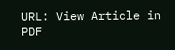URL: View Article in PDF